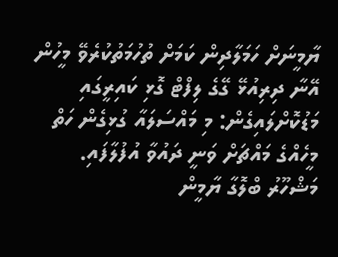ޔާމީނަށް ހަމަލާދިން ކަމަށް ތުހުމަތުކުރެވޭ މީހުން އޭނާ ދިރިއުޅޭ ގޭގެ ލިފްޓް ގޮޅި ކައިރީގައި މަޑުކޮށްލައިގެން: މި މައްސަލައާ ގުޅިގެން ހަތް މީހެއްގެ މައްޗަށް ވަނީ ދައުވާ އުފުލާފައި.
މަޝްހޫރު ބްލޮގާ ޔާމީން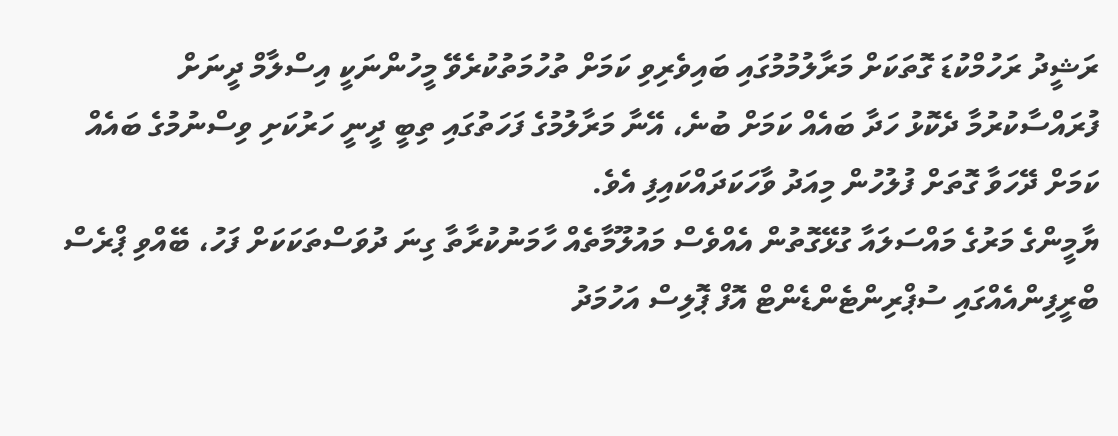ރަޝީދު ރަހުމްކުޑަ ގޮތަކަށް މަރާލުމުމުގައި ބައިވެރިވި ކަމަށް ތުހުމަތުކުރެވޭ މީހުންނަކީ އިސްލާމް ދީނަށް ފުރައްސާކުރުމާ ދެކޮޅު ހަދާ ބައެއް ކަމަށް ބުނެ، އޭނާ މަރާލުމުގެ ފަހަތުގައި ތިބީ ދީނީ ހަރުކަށި ވިސްނުމުގެ ބައެއް ކަމަށް ދޭހަވާ ގޮތަށް ފުލުހުން މިއަދު ވާހަކަދައްކައިފި އެވެ.
ޔާމީންގެ މަރުގެ މައްސަލައާ ގުޅޭގޮތުން އެއްވެސް މައުލޫމާތެއް ހާމަނުކުރާތާ ގިނަ ދުވަސްތަކަކަށް ފަހު، ބޭއްވި ޕްރެސް ބްރީފިންއެއްގައި ސުޕްރިންޓެންޑެންޓް އޮފް ޕޮލިސް އަހުމަދު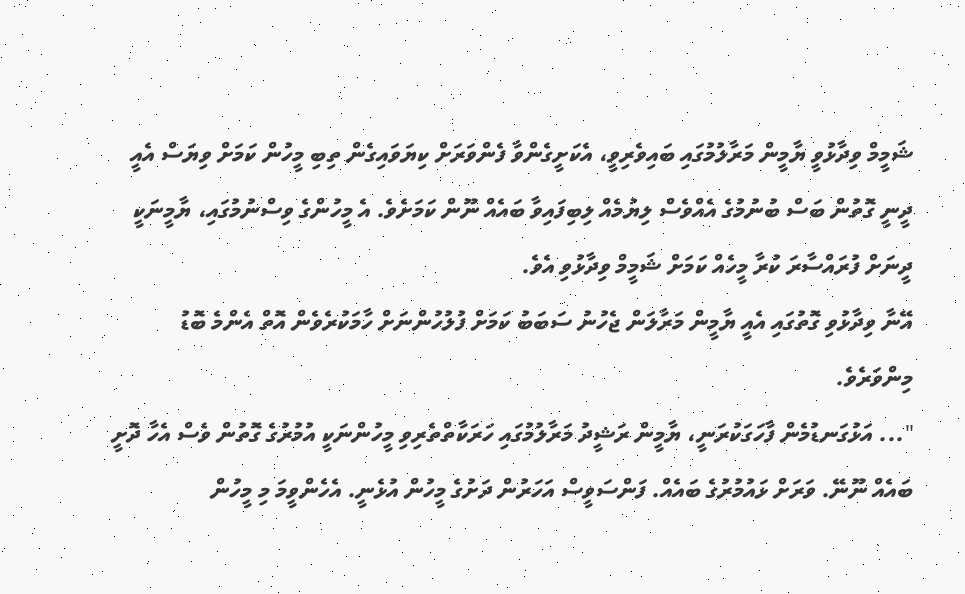ޝަމީމް ވިދާޅުވީ ޔާމީން މަރާލުމުގައި ބައިވެރިވީ، އެކަށީގެންވާ ފެންވަރަށް ކިޔަވައިގެން ތިބި މީހުން ކަމަށް ވިޔަސް އެއީ ދީނީ ގޮތުން ބަސް ބުނުމުގެ އެއްވެސް ލިޔުމެއް ލިބިފައިވާ ބައެއް ނޫން ކަމަށެވެ. އެ މީހުންގެ ވިސްނުމުގައި، ޔާމީނަކީ ދީނަށް ފުރައްސާރަ ކުރާ މީހެއް ކަމަށް ޝަމީމް ވިދާޅުވި އެވެ.
އޭނާ ވިދާޅުވި ގޮތުގައި އެއީ ޔާމީން މަރާލަން ޖެހުނު ސަބަބު ކަމަށް ފުލުހުންނަށް ހާމަކުރެވެން އޮތް އެންމެ ބޮޑު މިންވަރެވެ.
"... އަޅުގަނޑުމެން ފާހަގަކުރަނީ، ޔާމީން ރަޝީދު މަރާލުމުގައި ހަރަކާތްތެރިވި މީހުންނަކީ އުމުރުގެ ގޮތުން ވެސް އެހާ ދޮށީ ބައެއް ނޫނޭ. ވަރަށް ޅައުމުރުގެ ބައެއް. ފަންސަވީސް އަހަރުން ދަށުގެ މީހުން އުޅެނީ. އެހެންވީމަ މި މީހުން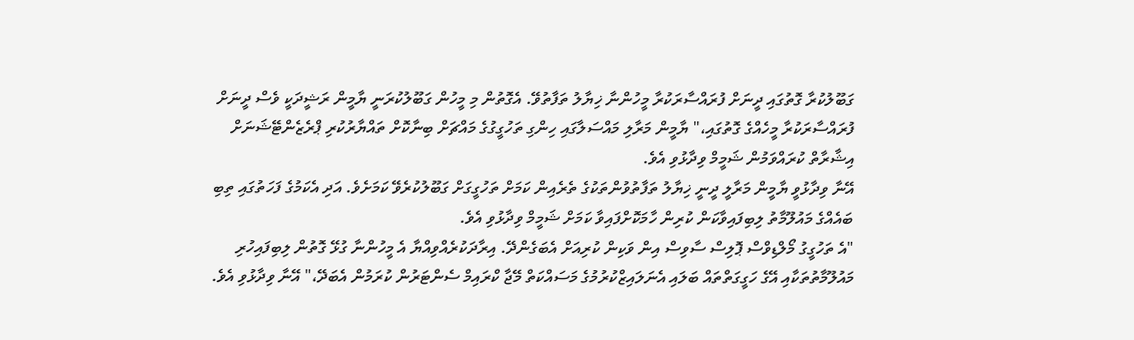ގަބޫލުކުރާ ގޮތުގައި ދީނަށް ފުރައްސާރަކުރާ މީހުންނާ ޚިޔާލު ތަފާތުވޭ. އެގޮތުން މި މީހުން ގަބޫލުކުރަނީ ޔާމީން ރަޝީދަކީ ވެސް ދީނަށް ފުރައްސާރަކުރާ މީހެއްގެ ގޮތުގައި،" ޔާމީން މަރާލި މައްސަލާގައި ހިންގި ތަހުގީގުގެ މައްޗަށް ބިނާކޮށް ތައްޔާރުކުރި ޕްރެޒެންޓޭޝަނަށް އިޝާރާތް ކުރައްވަމުން ޝަމީމް ވިދާޅުވި އެވެ.
އޭނާ ވިދާޅުވީ ޔާމީން މަރާލީ ދީނީ ޚިޔާލު ތަފާތުވުންތަކުގެ ތެރެއިން ކަމަށް ތަހުގީގަށް ގަބޫލުކުރެވޭ ކަމަށެވެ. އަދި އެކަމުގެ ފަހަތުގައި ތިބި ބައެއްގެ މައުލޫމާތު ލިބިފައިވާކަން ކުރިން ހާމަކޮށްފައިވާ ކަމަށް ޝަމީމް ވިދާޅުވި އެވެ.
"އެ ތަހުގީގު މޯލްޑިވްސް ޕޮލިސް ސާވިސް އިން ވަކިން ކުރިއަށް އެބަގެންދޭ. އިރާދަކުރެއްވިއްޔާ އެ މީހުންނާ ގުޅޭ ގޮތުން ލިބިފައިހުރި މައުލޫމާތުތަކާއި އޭގެ ހަގީގަތްތައް ބަލައި އެނަލައިޒްކުރުމުގެ މަސައްކަތް މޭޖާ ކްރައިމް ސެންޓަރުން ކުރަމުން އެބަދޭ،" އޭނާ ވިދާޅުވި އެވެ.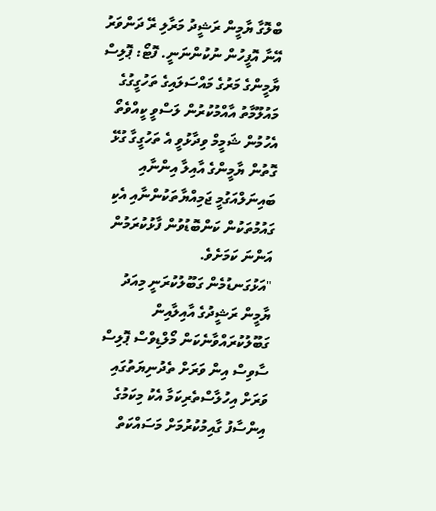ބްލޮގާ ޔާމީން ރަޝީދު މަރާލި ރޭ ދަންވަރު އޭނާ އޮފީހުން ނުކުންނަނީ. ފޮޓޯ: ޕޮލިސް
ޔާމީންގެ މަރުގެ މައްސަލައިގެ ތަހުގީގުގެ މައުލޫމާތު އާއްމުކުރުން ލަސްވީ ކީއްވެތޯ އެހުމުން ޝަމީމް ވިދާޅުވީ އެ ތަހުގީގާ ގުޅޭ ގޮތުން ޔާމީންގެ އާއިލާ އިންނާއި ބައިނަލްއަގުމީ ޖަމިއްޔާތަކުންނާއި އެކި ގައުމުތަކުން ކަންބޮޑުވުން ފާޅުކުރަމުން އަންނަ ކަމަށެވެ.
"އަޅުގަނޑުމެން ގަބޫލުކުރަނީ މިއަދު ޔާމީން ރަޝީދުގެ އާއިލާއިން ގަބޫލުކުރައްވާނެކަން މޯލްޑިވްސް ޕޮލިސް ސާވިސް އިން ވަރަށް ތެދުނިޔަތުގައި ވަރަށް އިހުލާސްތެރިކަމާ އެކު މިކަމުގެ އިންސާފު ގާއިމުކުރުމަށް މަސައްކަތް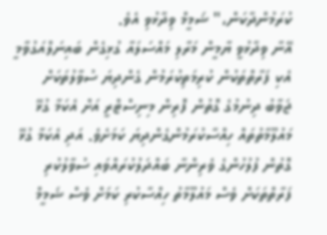ކުރަމުންދާކަން،" ޝަމީމް ވިދާޅުވި އެވެ.
އޭނާ ވިދާޅުވީ ޔާމީން މަރާލި މައްސަލައާ ގުޅިގެން ބައިނަލްއަގުވާމީ އެކި ފަރާތްތަކުން ކުރިމަތިކުރަމުން ގެންދިޔަ ސުވާލުތަކަށް ޖަވާބު ދިނުމުގެ ގޮތުން ފޮރިން މިނިސްޓްރީ އަށް އެކަމާ ގުޅޭ މައުލޫމާތުތައް ހިއްސާކުރަމުންގެންދިޔަ ކަމަށެވެ. އަދި އެކަމާ ގުޅޭ ގޮތުން ފުލުހުންގެ ވެރިންނާ ބައްދަލުކުރައްވައި ސުވާލުކުރި ފަރާތްތަކަށް ވެސް މައުލޫމާތު ހިއްސާކުރި ކަމަށް ވެސް ޝަމީމް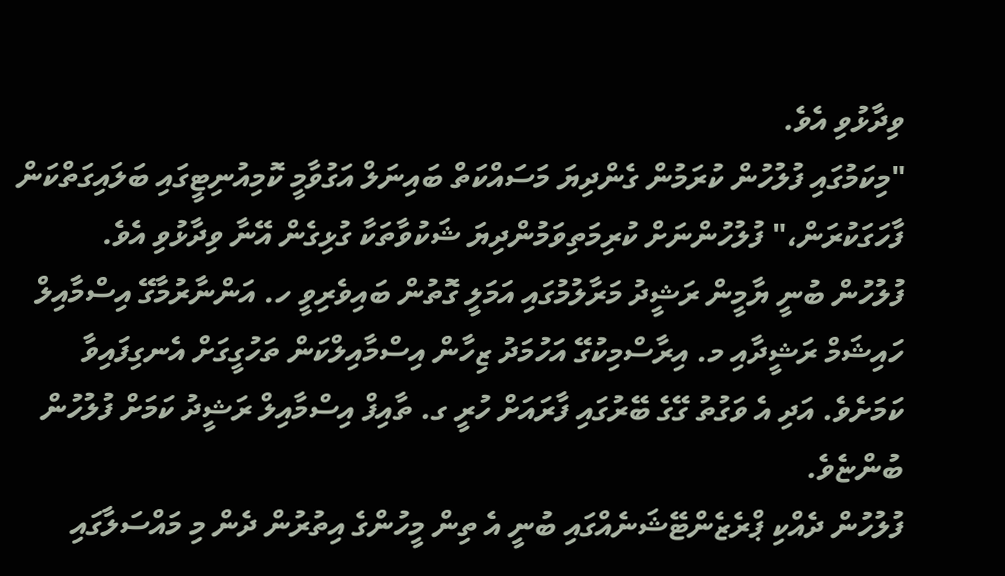ވިދާޅުވި އެވެ.
"މިކަމުގައި ފުލުހުން ކުރަމުން ގެންދިޔަ މަސައްކަތް ބައިނަލް އަގުވާމީ ކޮމިއުނިޓީގައި ބަލައިގަތްކަން ފާހަގަކުރަން،" ފުލުހުންނަށް ކުރިމަތިވަމުންދިޔަ ޝަކުވާތަކާ ގުޅިގެން އޭނާ ވިދާޅުވި އެވެ.
ފުލުހުން ބުނީ ޔާމީން ރަޝީދު މަރާލުމުގައި އަމަލީ ގޮތުން ބައިވެރިވީ ހ. އަންނާރުމާގޭ އިސްމާއިލް ހައިޝަމް ރަޝީދާއި މ. އިރާސްމިކުގޭ އަހުމަދު ޒިހާން އިސްމާއިލްކަން ތަހުގީގަށް އެނގިފައިވާ ކަމަށެވެ. އަދި އެ ވަގުތު ގޭގެ ބޭރުގައި ފާރައަށް ހުރީ ގ. ތާއިފް އިސްމާއިލް ރަޝީދު ކަމަށް ފުލުހުން ބުންޏެވެ.
ފުލުހުން ދެއްކި ޕްރެޒެންޓޭޝަނެއްގައި ބުނީ އެ ތިން މީހުންގެ އިތުރުން ދެން މި މައްސަލާގައި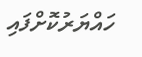ހައްޔަރުކޮށްފައި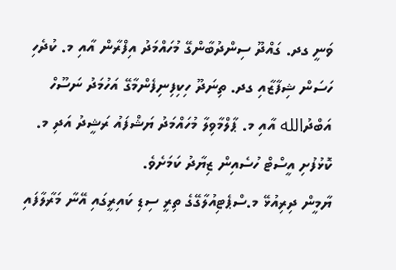ވަނީ ގދ. ގައްދޫ ސިންދުބާންގޭ މުހައްމަދު އިފްރާން އާއި މ. ކުދެހި ހަސަން ޝިފާޒާއި ގދ. ތިނަދޫ ހިކިފިނިފެންމާގޭ އަހުމަދު ނަސޫހް އަބްދުالله އާއި މ. ޕާލްމާވިލާ މުހައްމަދު ޔަޝްފައު ރަޝީދު އަދި މ. ކޮޅުފުށި އީސްޓް ހުސެއިން ޒިޔާދު ކަމަށެވެ.
ޔާމީން ދިރިއުޅޭ މ.ސްޕެޓިއުލާގޭގެ ތިރީ ސިޑި ކައިރީގައި އޭނާ މަރާލާފައި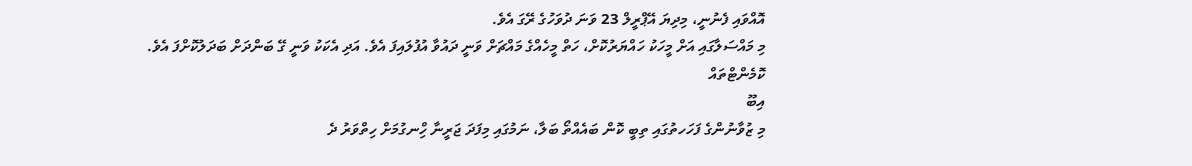އޮއްވައި ފެނުނީ، މިދިޔަ އޭޕްރީލް 23 ވަނަ ދުވަހުގެ ރޭގަ އެވެ.
މި މައްސަލާގައި އަށް މީހަކު ހައްޔަރުކޮށް، ހަތް މީހެއްގެ މައްޗަށް ވަނީ ދައުވާ އުފުލައިފަ އެވެ. އަދި އެކަކު ވަނީ ގޭ ބަންދަށް ބަދަލުކޮށްފަ އެވެ.
ކޮމެންޓްތައް
އިބޫ
މި ޒުވާނުންގެ ފަހަހތުގައި ތިބީ ކޮން ބައެއްތޯ ބަލާ، ނަމުގައި މިފަދަ ޖަރީނާ ހިްނގުމަށް ހިތްވަރު ދެ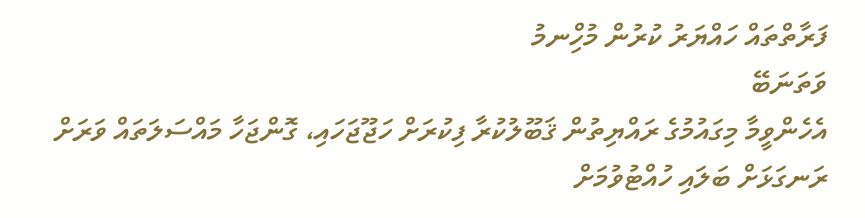ފަރާތްތައް ހައްޔަރު ކުރުން މުހިްނމު
ވަތަނަބޭ
އެހެންވީމާ މިގައުމުގެ ރައްޔިތުން ޤަބޫލުކުރާ ފިކުރަށް ހަޖޫޖަހައި، ގޮންޖަހާ މައްސަލަތައް ވަރަށް ރަނގަޅަށް ބަލައި ހުއްޓުވުމަށް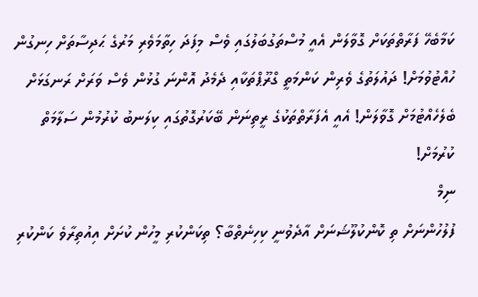ކަމާބެހޭ ފަރާތްތަކަށް ގޮވާލަން އެއީ މުސްތަގުބަލުގައި ވެސް މިފަދަ ހިތާމަވެރި މަރުގެ ޙަދިސާތަށް ހިނގުން ހުއްޓުވުމަށް! ދައުލަތުގެ ވެރިން ކަންމަތީ ގްރޫޕްތަކާއި ދެމެދު އޮންނަ ގުޅުން ވެސް ވަރަށް ރަނގަޅަށް ބެލެހެއްޓުމަށް ގޮވާލަން! އެއީ އެފަރާތްތަކުގެ ރީތިނަން ބޭކަރުގޮތުގައި ކިލަނބު ކުރުމުން ސަލާމަތް ކުރުމަށް!
ނިމް
ފުލުހުންނަށް ތި ކޮންކުލޫޝަނަށް އާދެވުނީ ކިހިނެތްބާ؟ ތިކަންކުރި މީހުން ކުށަށް އިއުތިރާވެ ކަންކުރި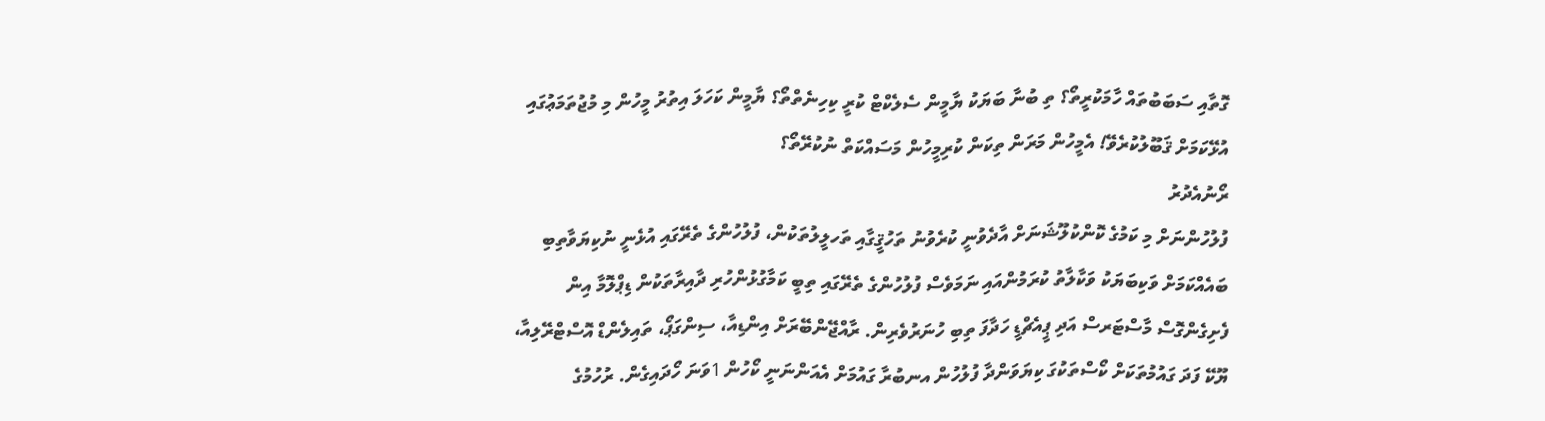ގޮތާއި ސަބަބުތައް ހާމަކުރީތޯ؟ ތި ބުނާ ބަޔަކު ޔާމީން ސެލެކްޓް ކުރީ ކިހިނެތްތޯ؟ ޔާމީން ކަހަލަ އިތުރު މީހުން މި މުޖުތަމަޢުގައި އުޅޭކަމަށް ޤަބޫލުކުރެވޭ! އެމީހުން މަރަން ތިކަން ކުރިމީހުން މަސައްކަތް ނުކުރޭތޯ؟
ރޯނުއެދުރު
ފުލުހުންނަށް މި ކަމުގެ ކޮންކުލޫޝަނަށް އާދެވުނީ ކުރެވުނު ތަހުޤީގާއި ތަހލީލުތަކުން، ފުލުހުންގެ ތެރޭގައި އުޅެނީ ނުކިޔަވާތިބި ބައެއްކަމަށް ވަކިބަޔަކު ވަކާލާތު ކުރަމުންއައި ނަމަވެސް ފުލުހުންގެ ތެރޭގައި ތިބީ ކަމާގުޅުންހުރި ދާއިރާތަކުން ޑިޕްލޮމާ އިން ފެށިގެންގޮސް މާސްޓަރސް އަދި ޕީއެޗްޑީ ހަދާފަ ތިބި ހުނަރުވެރިން. ރާއްޖޭންބޭރަށް އިންޑިއާ، ސިންގަޕޯ، ތައިލެންޑް އޮސްޓްރޭލިއާ، ޔޫކޭ ފަދަ ގައުމުތަކަށް ކޯސްތަކުގަ ކިޔަވަންދާ ފުލުހުން އނބުރާ ގައުމަށް އެއަންނަނީ ކޯހުން 1ވަނަ ހޯދައިގެން. ރުހުމުގެ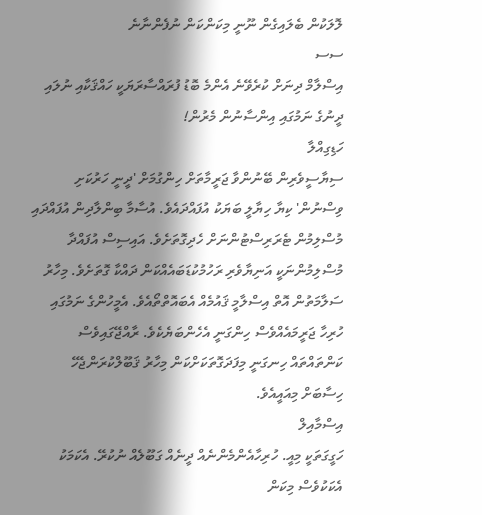ލޮލަކުން ބެލައިގެން ނޫނީ މިކަންކަން ނުފެންނާނެ
ސސ
އިސްލާމް ދިނަށް ކުރެވޭނެ އެންމެ ބޮޑު ފުރައްސާރަޔަކީ ހައްޤަކާއި ނުލައި ދީނުގެ ނަމުގައި އިންސާނުން މެރުން!
ހަޑިގިއްލާ
ސިޔާސީވެރިން ބޭނުންވާ ޖަރީމާތަށް ހިންގުމަށް 'ދީނީ ހަރުކަށި ވިސްނުން' ކިޔާ ހިޔާލީ ބަޔަކު އުފައްދައެވެ. އުސާމާ ބިންލާދިން އުފައްދައި މުސްލިމުން ޓެރަރިސްޓުންނަށް ހެދިގޮތަށެވެ. އައިސިސް އުފައްދާ މުސްލިމުންނަކީ އަނިޔާވެރި ރަހުމުކުޑަބައެއްކަން ދައްކާ ގޮތަށެވެ. މިހާރު ސަލާމަތުން އޮތް އިސްލާމީ ޤައުމެއް އެބައޮތްތޯއެވެ. އެމީހުންގެ ނަމުގައި ހުރިހާ ޖަރީމައެއްވެސް ހިންގަނީ އެހެންބަޔެކެވެ. ރާއްޖޭގައިވެސް ކަންތައްތައް ހިނގަނީ މިފަދަގޮތަކަށްކަން މިހާރު ޤަބޫލްކުރަންޖެހޭ ހިސާބަށް މިއައީއެވެ.
އިސްމާއިލް
ހަގީގަތަކީ މިއީ. ހުރިހާއެންމެންނެއް ދީނެއް ގަބޫލެއް ނުކުރޭ. އެކަމަކު އެކަކުވެސް މިކަން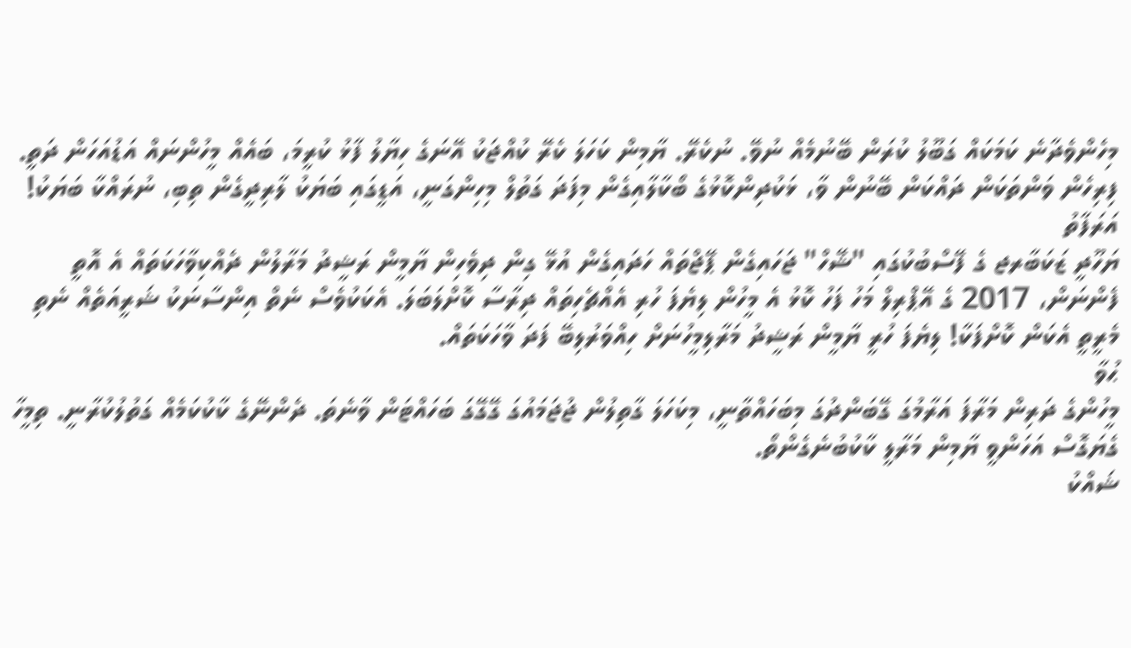މިހެންވެދާނެ ކަމަކައް ގަބޫލު ކުރަން ބޭނުމެއް ނުވޭ. ނުކެރޭ. ޔާމިން ކަހަލަ ކެރޭ ކުއްޖަކު އޭނަގެ ހިޔާލު ފާޅު ކުރީމަ، ބައެއް މީހުންނައް އަޑުއަހަން ދަތީ. ފިރިހެން ވަންތަކަން ދައްކަން ބޭނުން ވާ، ޅަކުދިންކޮޅުގެ ބޯކާލާއިގެން މިފަދަ ގަތުލް މިހިންގަނީ، އަޑީގައި ބަޔަކު ލާރިދީގެން ތިބި، ނުރައްކާ ބަޔަކު!
އަރަފާތު
ޔަހޫދީ ޒަކަބާރޖ ގެ ފޭސްބުކުގައި "ޝޭހް" ޖަހައިގެން ޕޭޖްތައް ހަދައިގެން އުޅޭ ގިން ދިވެހިން ޔާމީން ރަޝީދު މަރާލުން ދެއްކިވާހަކަތައް އެ އޮތީ ފެންނަން، 2017 ގެ އޭޕްރިލް މަހު ފަހު ކޮޅު އެ މީހުން ލިޔެފަ ހުރި އެއްޗެހިތައް ދިރާސާ ކޮށްލަބަލަ. އެކަކުވެސް ނެތް އިންސާނަކު ޝަރީއަތެއް ނެތި މެރީތީ އެކަން ކޮށްފަކާ! ލިޔެފަ ހުރީ ޔާމީން ރަޝީދު މަރާލިމީހުނަށް ހިއްވަރުލިބޭ ފަދަ ވާހަކަތައް.
ޙުވާ
މީހުންގެ ދަރިން މަރާފަ އަރާމުގަ ގޭބަންދުގަ މިބަހައްތާނީ، މިކަހަލަ ގާތިލުން ޖުޖަމައުގަ ގޭގޭގަ ބަހައްޓަން ވާނެތަ. ދެންނޭގެ ކާކުކަމެއް ގަތުލުކުރާނީ. ތިމީހާ ގެޔަގޮސް އަހަންވީ ޔާމިން މަރާލީ ކާކުބުނެގެންތޯ.
ޝައްކު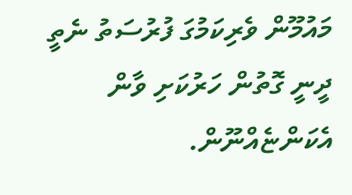މައުމޫން ވެރިކަމުގަ ފުރުސަތު ނެތީ ދީނީ ގޮތުން ހަރުކަށި ވާން އެކަންޏެއްނޫން.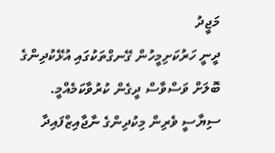މަޖީދު
ދީނީ ހަރުކަށިމީހުން ގޭނގްތަކުގައި އުޅޭކުދިންގެ ބޮލަށް ވަސްވާސް ދީގެން ކުރުވާކަމެއްމީ. ސިޔާސީ ވެރިން މިކުދިންގެ ނާޖާއިޒްފައިދާ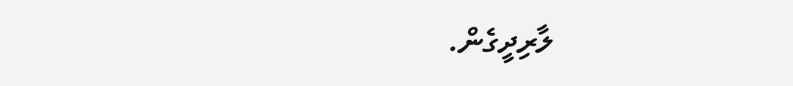ލާރިދީގެން.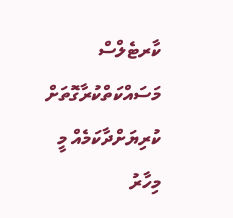ކާރޓެލްސް މަސައްކަތްކުރާގޮތަށް ކުރިޔަށްދާކަމެއް މީ މިހާރު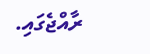ރާއްޖެގައި.